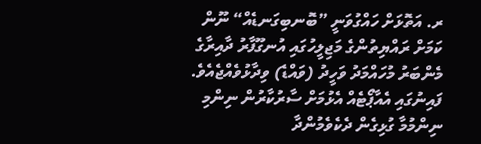ރ. އަތޮޅަށް ހައްގުވަނީ ”ބޮނބިގަނޑެއް“ ނޫން ކަމަށް ރައްޔިތުންގެ މަޖިލީހުގައި އުނގޫފާރު ދާއިރާގެ މެންބަރު މުހައްމަދު ވަހީދު (ވައްޑެ) ވިދާޅުވެއްޖެއެވެ.
ފައިނުގައި އެއާޕޯޓެއް އެޅުމަށް ސާރުކާރުން ނިންމި ނިންމުމާ ގުޅިގެން ދެކެވެމުންދާ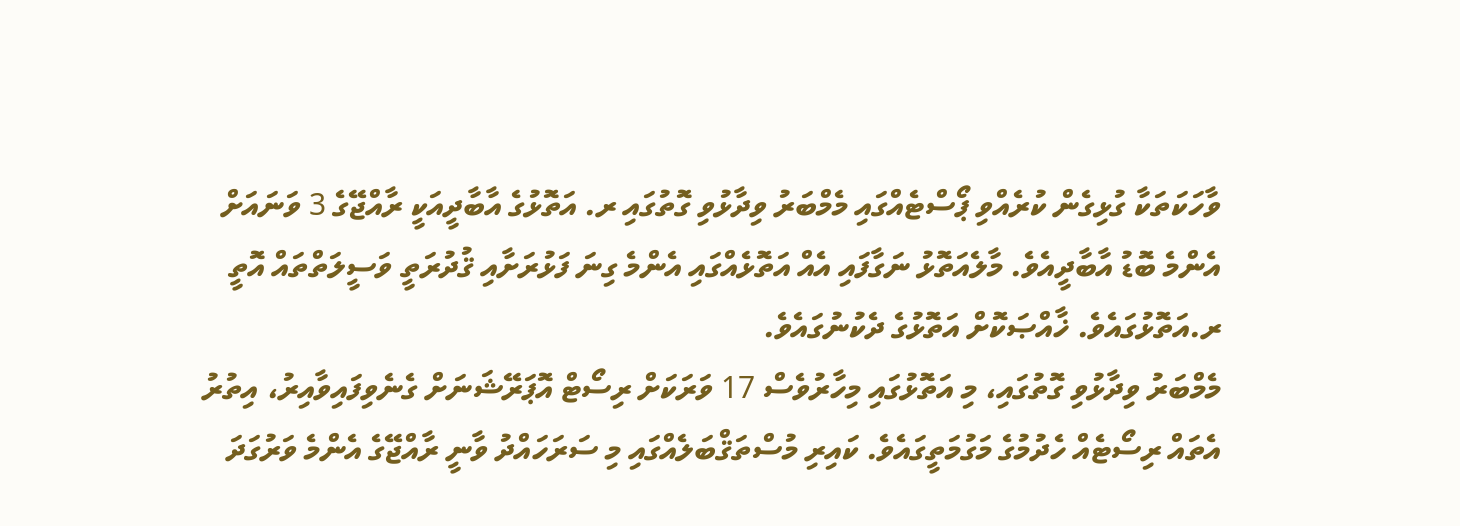ވާހަކަތަކާ ގުޅިގެން ކުރެއްވި ޕޯސްޓެއްގައި މެމްބަރު ވިދާޅުވި ގޮތުގައި ރ. އަތޮޅުގެ އާބާދީއަކީ ރާއްޖޭގެ 3 ވަނައަށް އެންމެ ބޮޑު އާބާދީއެވެ. މާލެއަތޮޅު ނަގާފައި އެއް އަތޮޅެއްގައި އެންމެ ގިނަ ފަޅުރަށާއި ޤުދުރަތީ ވަސީލަތްތައް އޮތީ ރ.އަތޮޅުގައެވެ. ޚާއްޞަކޮށް އަތޮޅުގެ ދެކުނުގައެވެ.
މެމްބަރު ވިދާޅުވި ގޮތުގައި، މި އަތޮޅުގައި މިހާރުވެސް 17 ވަރަކަށް ރިސޯޓް އޮޕަރޭޝަނަށް ގެނެވިފައިވާއިރު، އިތުރު އެތައް ރިސޯޓެއް ހެދުމުގެ މަގުމަތީގައެވެ. ކައިރި މުސްތަޤްބަލެއްގައި މި ސަރަހައްދު ވާނީ ރާއްޖޭގެ އެންމެ ވަރުގަދަ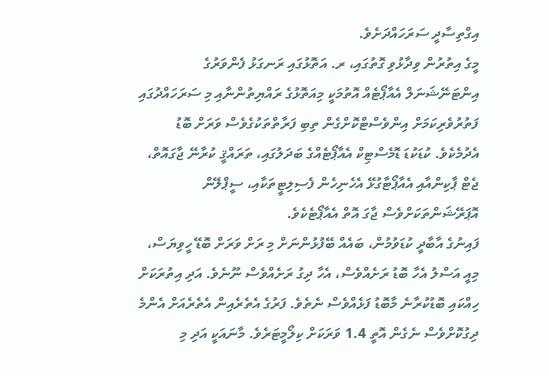އިގްތިސާދީ ސަރަހައްދަށެވެ.
މީގެ އިތުރުން ވިދާޅުވި ގޮތުގައި، ރ. އަތޮޅުގައި ރަނގަޅު ފެންވަރުގެ އިންޓަނޭޝަނަލް އެއާޕޯޓެއް އޮތުމަކީ މިއަތޮޅުގެ ރައްޔިތުންނާއި މި ސަރަހައްދުގައި ފަތުރުވެރިކަމަށް އިންވެސްޓްކޮށްގެން ތިބި ފަރާތްތަކުގެވެސް ވަރަށް ބޮޑު އެދުމެކެވެ. ކުޑަކުޑަ ޑޮމެސްޓިކް އެއާޕޯޓެއްގެ ބަދަލުގައި، ތަރައްޤީ ކުރާނޭ ޖާގައޮތް، ޖެޓް ޕާކިންއާއި އެއާޕޯޓާގުޅޭ އެހެނިހެން ފެސިލިޓީތަކާއި، ސީޕްލޭން އޮޕަރޭޝަންތަކަށްވެސް ޖާގަ އޮތް އެއާޕޯޓެކެވެ.
ފައިނުގެ އާބާދީ ކުޑަވުމުން، ބައެއް ބޭފުޅުންނަށް މި ރަށް ވަރަށް ބޮޑޭ ހީވިޔަސް، މިއީ އަސްލު އެހާ ބޮޑު ރަށެއްވެސް، އެހާ ދިގު ރަށެއްވެސް ނޫނެވެ. އަދި އިތުރަކަށް ހިއްކައި ބޮޑުކުރާނެ މާބޮޑު ފަޅެއްވެސް ނެތެވެ. ފަރުގެ އެތެރެއިން އެތެރެއަށް އެންމެ ދިގުކޮށްވެސް ނެގެން އޮތީ 1.4 ވަރަކަށް ކިލޯމީޓަރެވެ. މާނައަކީ އަދި މި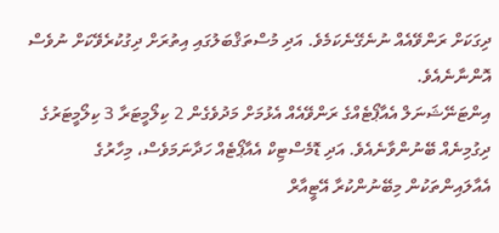ދިގަކަށް ރަންވޭއެއް ނުނެގޭނެކަމެވެ. އަދި މުސްތަޤްބަލުގައި އިތުރަށް ދިގުކުރެވޭކަށް ނުވެސް އޮންނާނެއެވެ.
އިންޓަނޭޝަނަލް އެއާޕޯޓެއްގެ ރަންވޭއެއް އެޅުމަށް މަދުވެގެން 2 ކިލޯމީޓަރާ 3 ކިލޯމީޓަރުގެ ދިގުމިނެއް ބޭނުންވާނެއެވެ. އަދި ޑޮމެސްޓިކް އެއާޕޯޓެއް ހަދާނަމަވެސް، މިހާރުގެ އެއާލައިންތަކުން މިބޭނުންކުރާ އޭޓީއާރް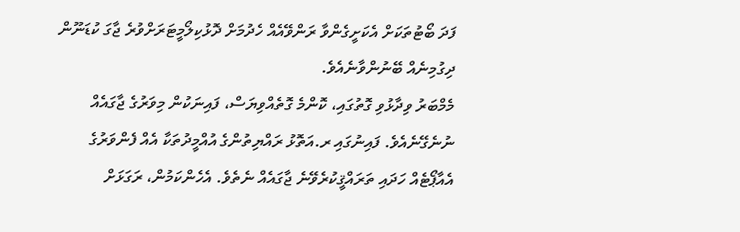ފަދަ ބޯޓުތަކަށް އެކަށީގެންވާ ރަންވޭއެއް ހެދުމަށް ދޮޅުކިލޯމީޓަރަށްވުރެ ޖާގަ ކުޑަނޫން ދިގުމިނެއް ބޭނުންވާނެއެވެ.
މެމްބަރު ވިދާޅުވި ގޮތުގައި، ކޮންމެ ގޮތެއްވިޔަސް، ފައިނަކުން މިވަރުގެ ޖާގައެއް ނުނެގޭނެއެވެ. ފައިނުގައި ރ.އަތޮޅު ރައްޔިތުންގެ އުއްމީދުތަކާ އެއް ފެންވަރުގެ އެއާޕޯޓެއް ހަދައި ތަރައްޤީކުރެވޭނެ ޖާގައެއް ނެތެވެ. އެހެންކަމުން، ރަގަޅަށް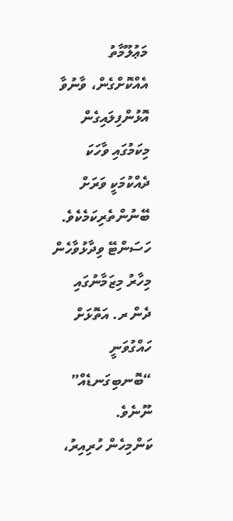މަޢުލޫމާތު އެއްކޮށްގެން، ވާނުވާ އޮޅުންފިލައިގެން މިކަމުގައި ވާހަކަ ދެއްކުމަކީ ވަރަށް ބޭނުންތެރިކަމެކެވެ. ހަސަންޓޭ ވިދާޅުވާހެން މިހާރު މިޒަމާނުގައި ދެން ރ. އަތޮޅަށް ހައްގުވަނީ “ބޮނބިގަނޑެއް” ނޫނެވެ.
ކަންމިހެން ހުރިއިރު،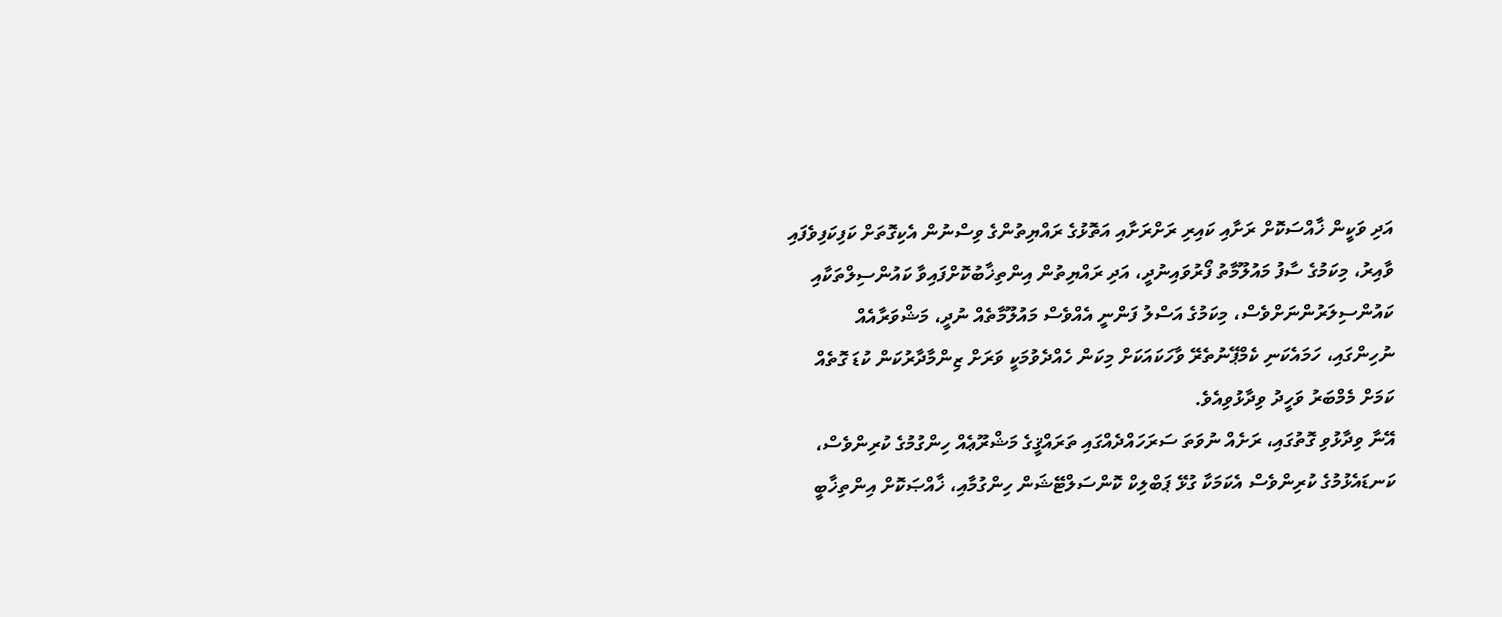އަދި ވަކީން ޚާއްސަކޮށް ރަށާއި ކައިރި ރަށްރަށާއި އަތޮޅުގެ ރައްޔިތުންގެ ވިސްނުން އެކިގޮތަށް ކަފިކަފިވެފައި ވާއިރު، މިކަމުގެ ސާފު މައުލޫމާތު ފޯރުވައިނުދީ، އަދި ރައްޔިތުން އިންތިޚާބުކޮށްފައިވާ ކައުންސިލްތަކާއި ކައުންސިލަރުންނަށްވެސް، މިކަމުގެ އަސްލު ފަންނީ އެއްވެސް މައުލޫމާތެއް ނުދީ، މަޝްވަރާއެއް ނުހިންގައި، ހަމައެކަނި ކެމްޕޭނުތެރޭ ވާހަކައަކަށް މިކަން ހެއްދެވުމަކީ ވަރަށް ޒިންމާދާރުކަން ކުޑަ ގޮތެއް ކަމަށް މެމްބަރު ވަހީދު ވިދާޅުވިއެވެ.
އޭނާ ވިދާޅުވި ގޮތުގައި، ރަށެއް ނުވަތަ ސަރަހައްދެއްގައި ތަރައްޤީގެ މަޝްރޫޢެއް ހިންގުމުގެ ކުރިންވެސް، ކަނޑައެޅުމުގެ ކުރިންވެސް އެކަމަކާ ގުޅޭ ޕަބްލިކް ކޮންސަލްޓޭޝަން ހިންގުމާއި، ޚާއްޞަކޮށް އިންތިޚާބީ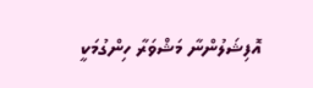އޮފިޝަލުންނާ މަޝްވަރާ ހިންގުމަކީ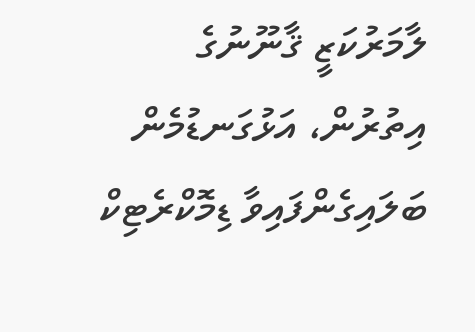ލާމަރުކަޒީ ޤާނޫނުގެ އިތުރުން، އަޅުގަނޑުމެން ބަލައިގެންފައިވާ ޑިމޮކްރެޓިކް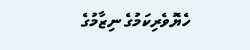ހެޔޮވެރިކަމުގެ ނިޒާމުގެ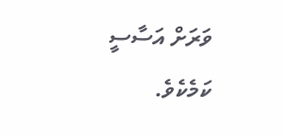ވަރަށް އަސާސީ ކަމެކެވެ.